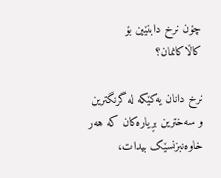چۆن نرخ دابنێین بۆ کاڵاکانمان؟

نرخ دانان یەکێکە لە گرنگترین و سەخترین بڕیارەکان کە هەر خاوەنبزنسێک بیدات،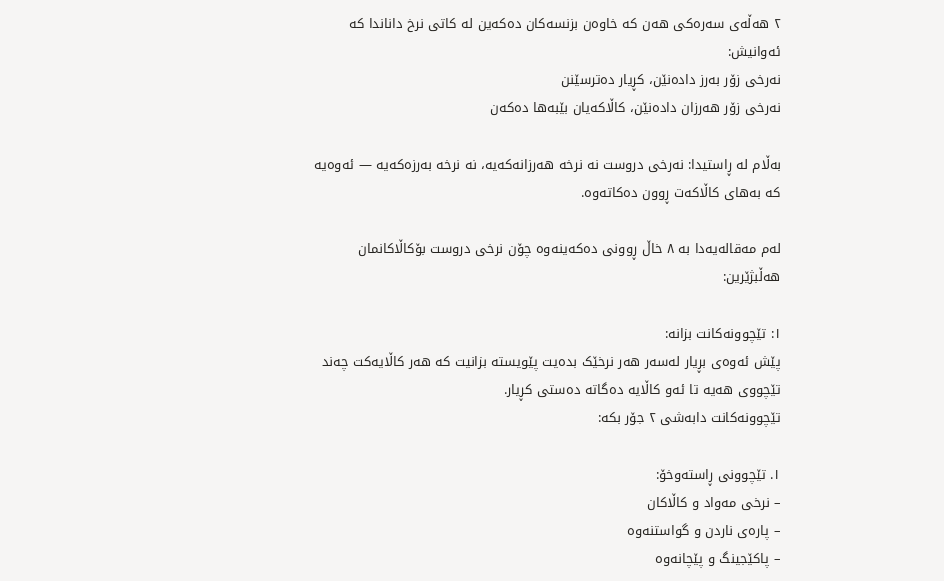٢ هەڵەی سەرەکی هەن کە خاوەن بزنسەکان دەکەین لە کاتی نرخ داناندا کە ئەوانیش:
نەرخی زۆر بەرز دادەنێن، کڕیار دەترسێنن
نەرخی زۆر هەرزان دادەنێن، کاڵاکەیان بێبەها دەکەن

بەڵام لە ڕاستیدا: نەرخی دروست نە نرخە هەرزانەکەیە، نە نرخە بەرزەکەیە — ئەوەیە کە بەهای کاڵاکەت ڕوون دەکاتەوە.

لەم مەقالەیەدا بە ٨ خاڵ ڕوونی دەکەینەوە چۆن نرخی دروست بۆکاڵاکانمان هەڵبژێرین:

١: تێچوونەکانت بزانە:
پێش ئەوەی بڕیار لەسەر هەر نرخێک بدەیت پێویستە بزانیت کە هەر کاڵایەکت چەند تێچووی هەیە تا ئەو کاڵایە دەگاتە دەستی کڕیار.
تێچوونەکانت دابەشی ٢ جۆر بکە:

١. تێچوونی ڕاستەوخۆ:
– نرخی مەواد و کاڵاکان
– پارەی ناردن و گواستنەوە
– پاکێجینگ و پێچانەوە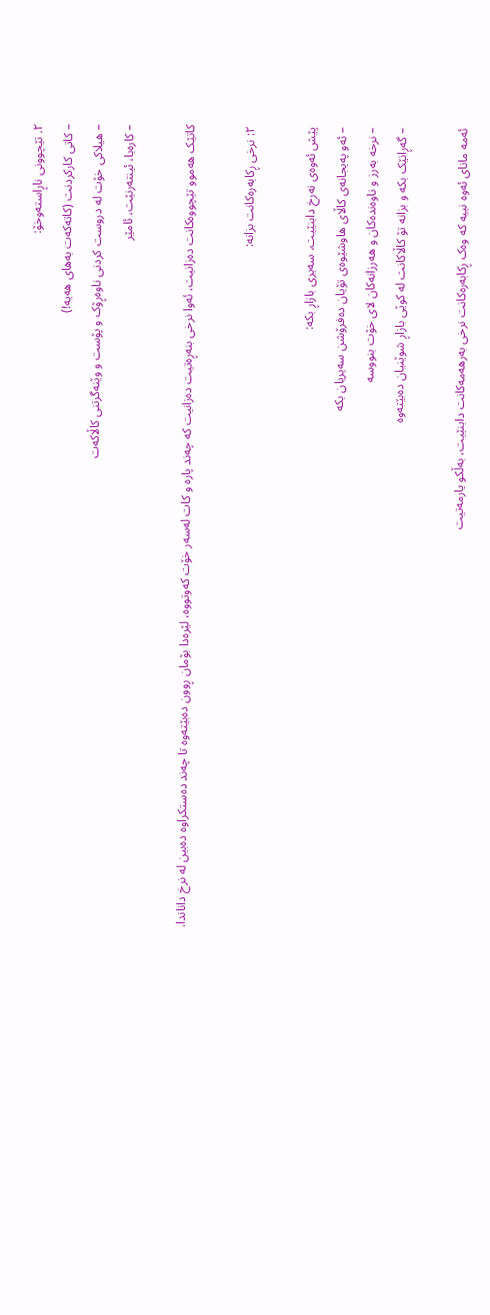٢. تێچوونی ناڕاستەوخۆ:
– کاتی کارکردنت (کاتەکەت بەهای هەیە!)
– هیلاکی خۆت لە دروست کردنی ناوەڕۆک و پۆست و وێنەگرتنی کاڵاکەت
– کارەبا، ئینتەرنێت، ئامێر

کاتێک هەموو تێچووەکانت دەزانیت، ئەوا نرخی بنەڕەتیت دەزانیت کە چەند پارە و کات لەسەر خۆت کەوتووە، لێرەدا بۆمان ڕوون دەبێتەوە تا چەند دەستکراوە دەبین لە نرخ داناندا.

٢: نرخی ڕکابەرەکانت بزانە:

پێش ئەوەی نەرخ دابنێیت، سەیری بازاڕ بکە:
– ئەو پەیجانەی کاڵای هاوشێوەی تۆیان دەفرۆشن سەیریان بکە
– نرخە بەرز و ناوەندەکان و هەرزانەکان لای خۆت بنووسە
– گەڕانێک بکە و بزانە تۆ کاڵاکانت لە کوێی بازاڕ شوێنیان دەبێتەوە

ئەمە مانای ئەوە نییە کە وەک ڕکابەرەکانت نرخی بەرهەمەکانت دابنێیت، بەڵکو یارمەتیت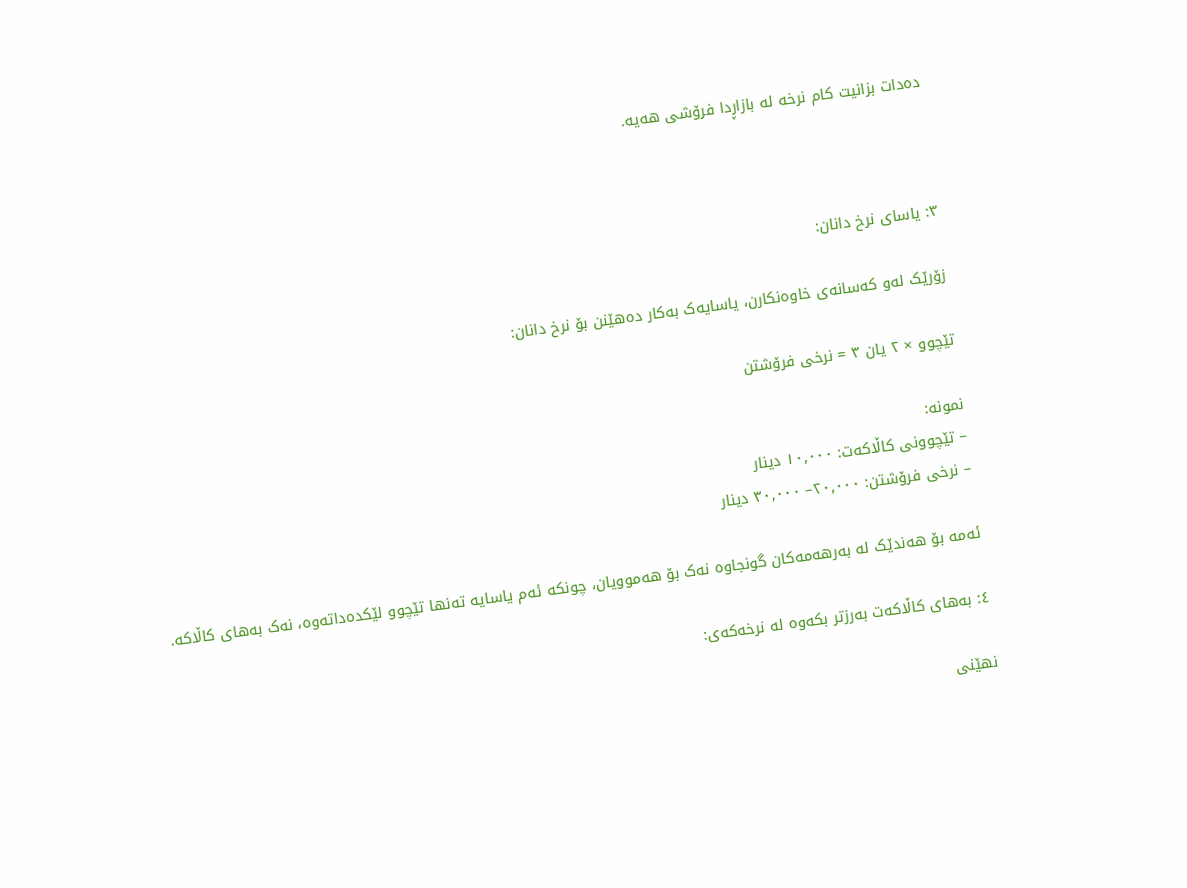دەدات بزانیت کام نرخە لە بازاڕدا فرۆشی هەیە.



٣: یاسای نرخ دانان:

زۆرێک لەو کەسانەی خاوەنکارن، یاسایەک بەکار دەهێنن بۆ نرخ دانان:

تێچوو × ٢ یان ٣ = نرخی فرۆشتن

نمونە:
– تێچوونی کاڵاکەت: ١٠,٠٠٠ دینار
– نرخی فرۆشتن: ٢٠,٠٠٠– ٣٠,٠٠٠ دینار

ئەمە بۆ هەندێک لە بەرهەمەکان گونجاوە نەک بۆ هەموویان، چونکە ئەم یاسایە تەنها تێچوو لێکدەداتەوە، نەک بەهای کاڵاکە.

٤: بەهای کاڵاکەت بەرزتر بکەوە لە نرخەکەی:

نهێنی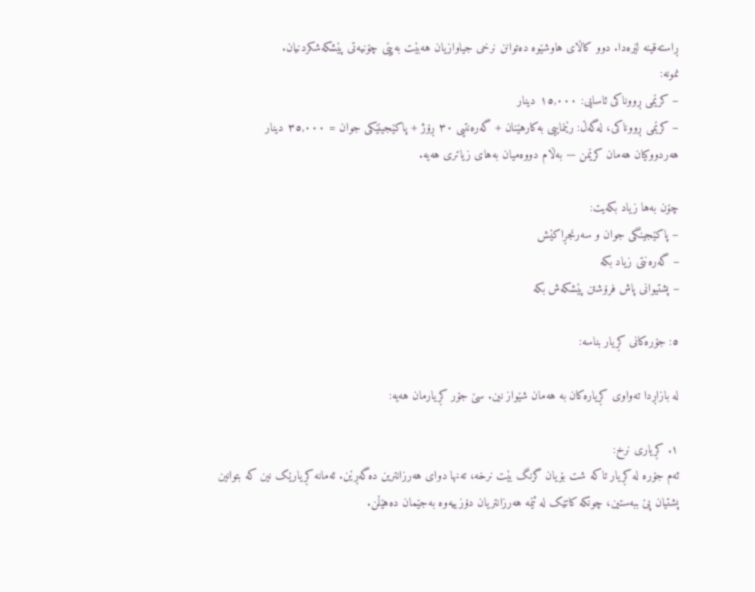ڕاستەقینە لێرەدا. دوو کاڵای هاوشێوە دەتوانن نرخی جیاوازیان هەبێت بەپێی چۆنیەتی پێشکەشکردنیان.
نمونە:
– کرێمی ڕووناکی ئاسایی: ١٥,٠٠٠ دینار
– کرێمی ڕووناکی، لەگەڵ: رێنماییی بەکارهێنان + گەرەنتیی ٣٠ ڕۆژ + پاکێجینێکی جوان = ٣٥,٠٠٠ دینار
هەردووکیان هەمان کرێمن — بەڵام دووەمیان بەهای زیاتری هەیە.

چۆن بەها زیاد بکەیت:
– پاکێجینگی جوان و سەرنجڕاکێش
– گەرەنتی زیاد بکە
– پشتیوانی پاش فرۆشتن پێشکەش بکە

٥: جۆرەکانی کڕیار بناسە:

لە بازاڕدا تەواوی کڕیارەکان بە هەمان شێواز نین. سێ جۆر کڕیارمان هەیە:

١. کڕیاری نرخ:
ئەم جۆرە لە کڕیار تاکە شت بۆیان گرنگ بێت نرخە، تەنها دوای هەرزانترین دەگەڕێن. ئەمانە کڕیارێک نین کە بتوانین پشتیان پێ ببەستین، چونکە کاتێک لە ئێمە هەرزانتریان دۆزییەوە بەجێمان دەهێڵن.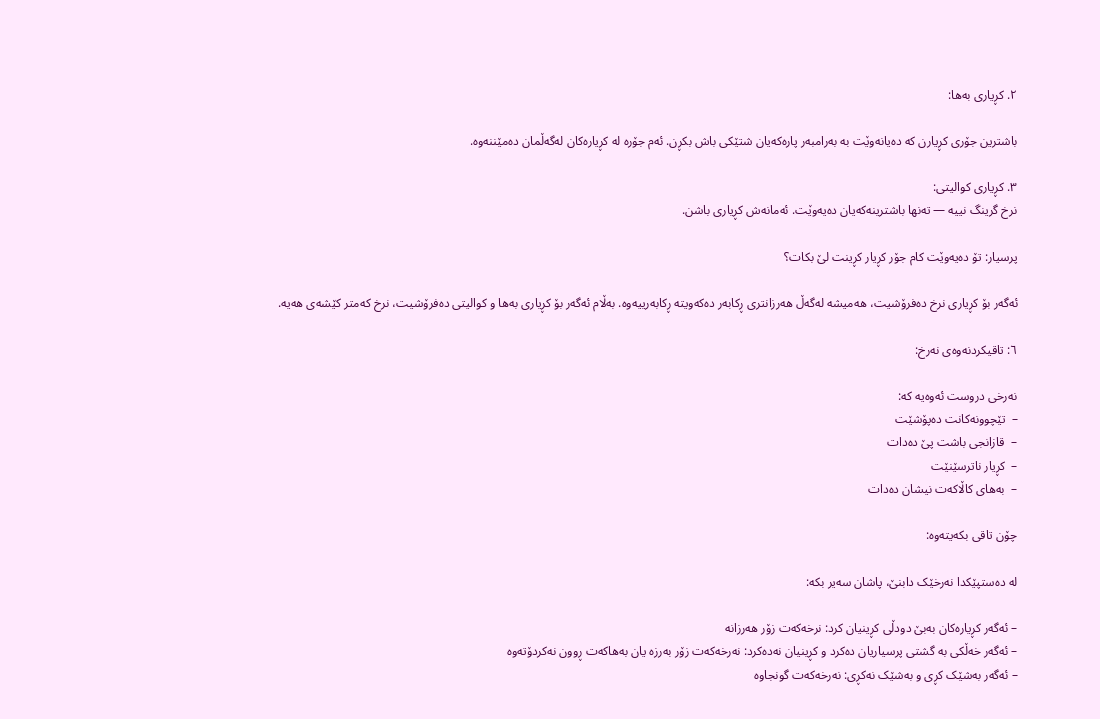٢. کڕیاری بەها:

باشترین جۆری کڕیارن کە دەیانەوێت بە بەرامبەر پارەکەیان شتێکی باش بکڕن. ئەم جۆرە لە کڕیارەکان لەگەڵمان دەمێننەوە.

٣. کڕیاری کوالیتی:
نرخ گرینگ نییە — تەنها باشترینەکەیان دەیەوێت. ئەمانەش کڕیاری باشن.

پرسیار: تۆ دەیەوێت کام جۆر کڕیار کڕینت لێ بکات؟

ئەگەر بۆ کڕیاری نرخ دەفرۆشیت، هەمیشە لەگەڵ هەرزانتری ڕکابەر دەکەویتە ڕکابەرییەوە. بەڵام ئەگەر بۆ کڕیاری بەها و کوالیتی دەفرۆشیت، نرخ کەمتر کێشەی هەیە.

٦: تاقیکردنەوەی نەرخ:

نەرخی دروست ئەوەیە کە:
–  تێچوونەکانت دەپۆشێت
–  قازانجی باشت پێ دەدات
–  کڕیار ناترسێنێت
–  بەهای کاڵاکەت نیشان دەدات

چۆن تاقی بکەیتەوە:

لە دەستپێکدا نەرخێک دابنێ، پاشان سەیر بکە:

– ئەگەر کڕیارەکان بەبێ دودڵی کڕینیان کرد: نرخەکەت زۆر هەرزانە
– ئەگەر خەڵکی بە گشتی پرسیاریان دەکرد و کڕینیان نەدەکرد: نەرخەکەت زۆر بەرزە یان بەهاکەت ڕوون نەکردۆتەوە
– ئەگەر بەشێک کڕی و بەشێک نەکڕی: نەرخەکەت گونجاوە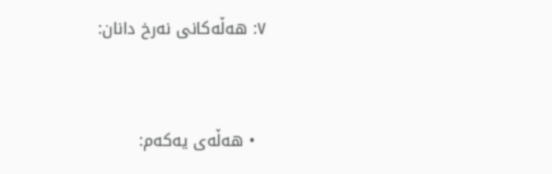٧: هەڵەکانی نەرخ دانان:



  • هەڵەی یەکەم: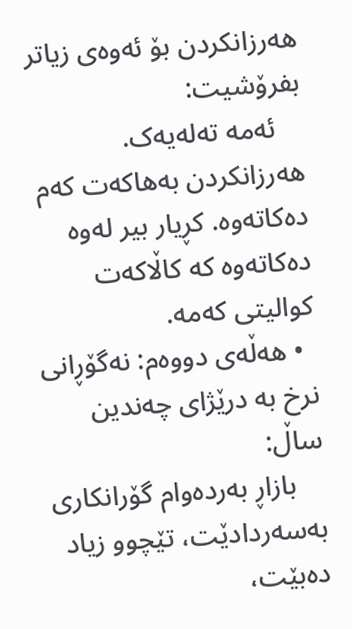هەرزانکردن بۆ ئەوەی زیاتر بفرۆشیت:
    ئەمە تەله‌یەک. هەرزانکردن بەهاکەت کەم دەکاتەوە. کڕیار بیر لەوە دەکاتەوە کە کاڵاکەت کوالیتی کەمە.
  • هەڵەی دووەم: نەگۆڕانی نرخ بە درێژای چەندین ساڵ:
    بازاڕ بەردەوام گۆرانکاری بەسەردادێت، تێچوو زیاد دەبێت،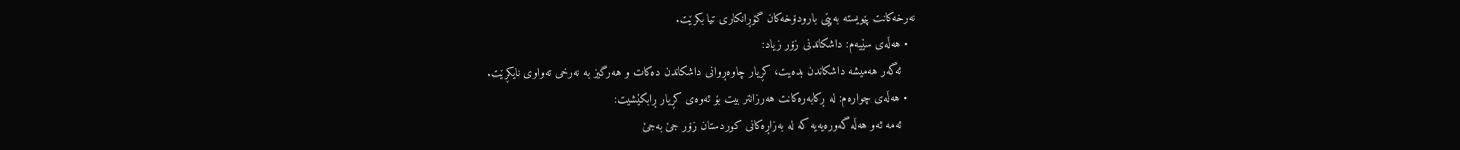نەرخەکانت پێویستە بەپێی بارودۆخەکان گۆڕانکاری تیا بکرێت.
  • هەڵەی سێیەم: داشکاندنی زۆر زیاد:
    ئەگەر هەمیشە داشکاندن بدەیت، کڕیار چاوەڕوانی داشکاندن دەکات و هەرگیز بە نەرخی تەواوی نایکڕێت.
  • هەڵەی چوارەم: لە ڕکابەرەکانت هەرزانتر بیت بۆ ئەوەی کڕیار ڕابکێشیت:
    ئەمە ئەو هەڵە گەورەیەیە کە لە بەزاڕەکانی کوردستان زۆر جێ بەجێ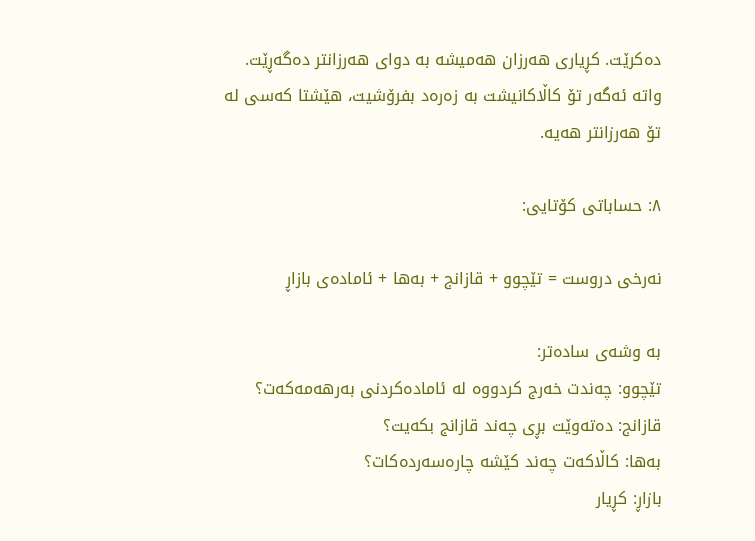دەکرێت. کڕیاری هەرزان هەمیشە بە دوای هەرزانتر دەگەڕێت. واتە ئەگەر تۆ کاڵاکانیشت بە زەرەد بفرۆشیت، هێشتا کەسی لە تۆ هەرزانتر هەیە.

٨: حساباتی کۆتایی:

نەرخی دروست = تێچوو + قازانج + بەها + ئامادەی بازاڕ

بە وشەی سادەتر:
تێچوو: چەندت خەرج کردووە لە ئامادەکردنی بەرهەمەکەت؟
قازانج: دەتەوێت بڕی چەند قازانج بکەیت؟
بەها: کاڵاکەت چەند کێشە چارەسەردەکات؟
بازاڕ: کڕیار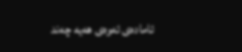ئامادەی ئەوەی هەیە چەند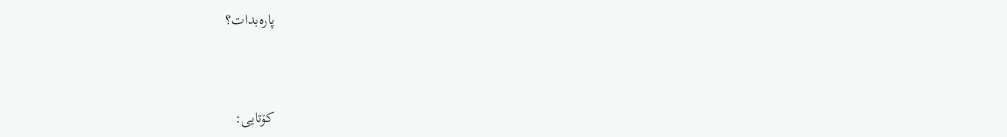پارەبدات؟



کۆتایی: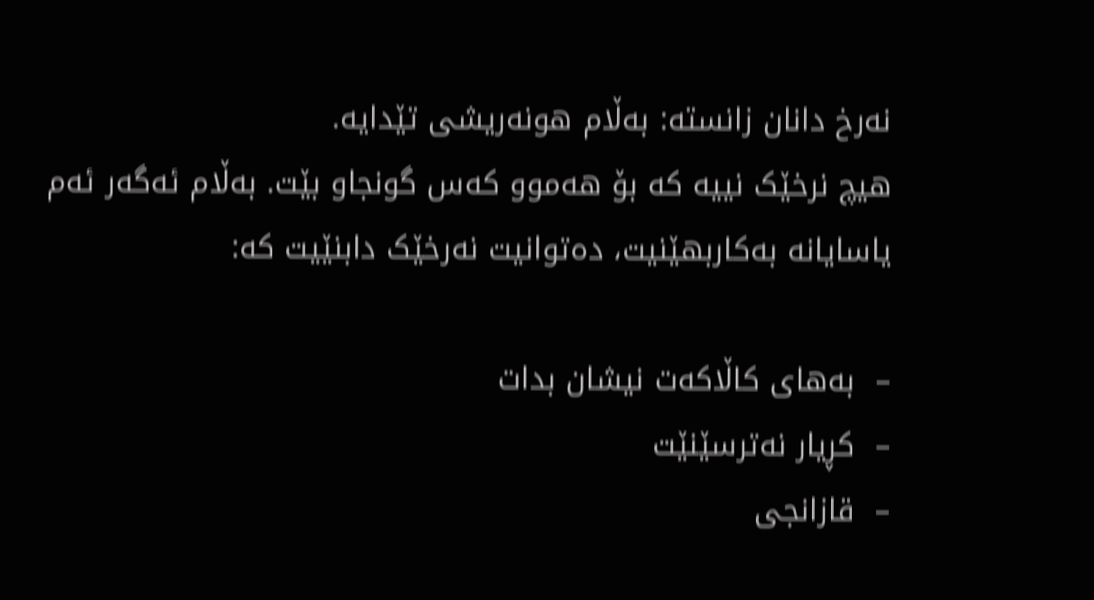نەرخ دانان زانستە: بەڵام هونەریشی تێدایە.
هیچ نرخێک نییە کە بۆ هەموو کەس گونجاو بێت. بەڵام ئەگەر ئەم یاسایانە بەکاربهێنیت، دەتوانیت نەرخێک دابنێیت کە:

–  بەهای کاڵاکەت نیشان بدات
–  کڕیار نەترسێنێت
–  قازانجی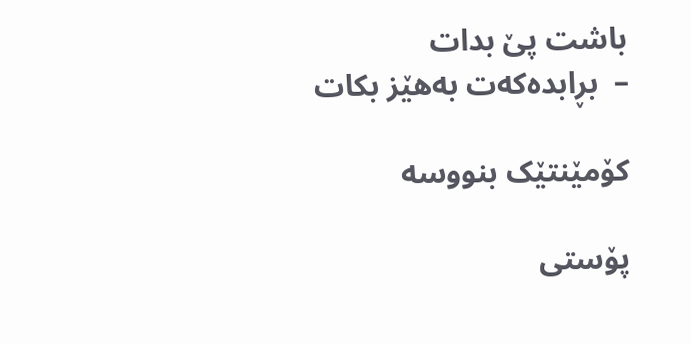باشت پێ بدات
–  بڕابدەکەت بەهێز بکات

کۆمێنتێک بنووسە

پۆستی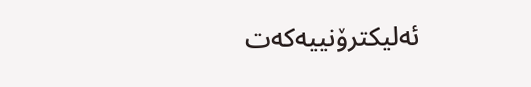ئەلیکترۆنییەکەت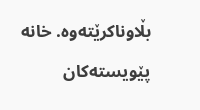بڵاوناکرێتەوە. خانە پێویستەکان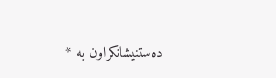دەستنیشانکراون بە *